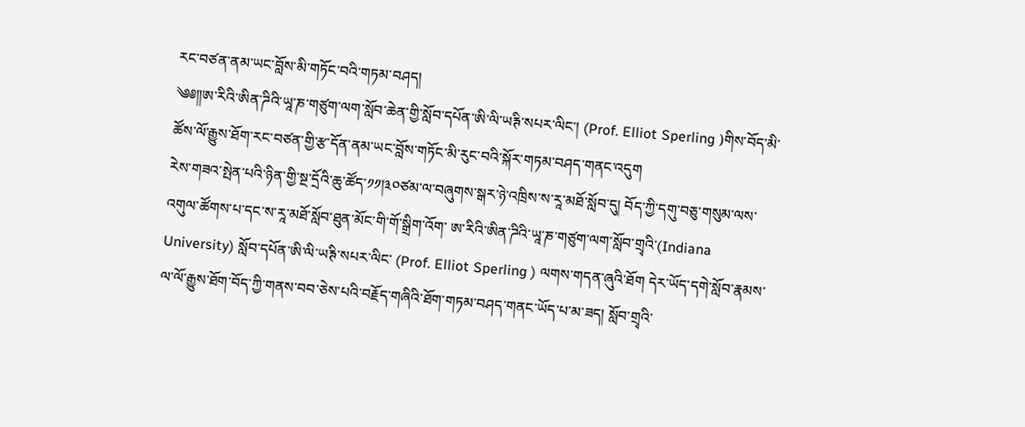རང་བཙན་ནམ་ཡང་བློས་མི་གཏོང་བའི་གཏམ་བཤད།
༄༅༎ཨ་རིའི་ཨིན་ཌིའི་ཡཱ་ཎ་གཙུག་ལག་སློབ་ཆེན་གྱི་སློབ་དཔོན་ཨི་ལི་ཡརྚི་སཔར་ལིང་། (Prof. Elliot Sperling )གིས་བོད་མི་ཚོས་ལོ་རྒྱུས་ཐོག་རང་བཙན་གྱི་རྩ་དོན་ནམ་ཡང་བློས་གཏོང་མི་རུང་བའི་སྐོར་གཏམ་བཤད་གནང་འདུག
རེས་གཟའ་སྤེན་པའི་ཉིན་གྱི་སྔ་དྲོའི་ཆུ་ཚོད་༡༡།༣༠ཙམ་ལ་བཞུགས་སྒར་ཉེ་འཁྲིས་ས་རཱ་མཐོ་སློབ་དུ། བོད་ཀྱི་དགུ་བཅུ་གསུམ་ལས་འགུལ་ཚོགས་པ་དང་ས་རཱ་མཐོ་སློབ་ཐུན་མོང་གི་གོ་སྒྲིག་འོག་ ཨ་རིའི་ཨིན་ཌིའི་ཡཱ་ཎ་གཙུག་ལག་སློབ་གྲྭའི་(Indiana University) སློབ་དཔོན་ཨི་ལི་ཡརྚི་སཔར་ལིང་ (Prof. Elliot Sperling ) ལགས་གདན་ཞུའི་ཐོག དེར་ཡོད་དགེ་སློབ་རྣམས་ལ་ལོ་རྒྱུས་ཐོག་བོད་ཀྱི་གནས་བབ་ཅེས་པའི་བརྗོད་གཞིའི་ཐོག་གཏམ་བཤད་གནང་ཡོད་པ་མ་ཟད། སློབ་གྲྭའི་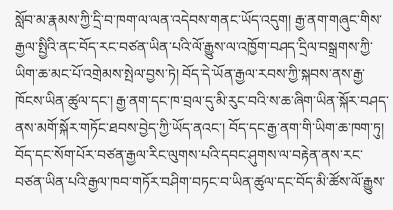སློབ་མ་རྣམས་ཀྱི་དྲི་བ་ཁག་ལ་ལན་འདེབས་གནང་ཡོད་འདུག། རྒྱ་ནག་གཞུང་གིས་རྒྱལ་སྤྱིའི་ནང་བོད་རང་བཙན་ཡིན་པའི་ལོ་རྒྱུས་ལ་འཁྱོག་བཤད་དྲིལ་བསྒྲགས་ཀྱི་ཡིག་ཆ་མང་པོ་འགྲེམས་སྤེལ་བྱས་ཏེ། བོད་དེ་ཡོན་རྒྱལ་རབས་ཀྱི་སྐབས་ནས་རྒྱ་ཁོངས་ཡིན་ཚུལ་དང་། རྒྱ་ནག་དང་ཁ་བྲལ་དུ་མི་རུང་བའི་ས་ཆ་ཞིག་ཡིན་སྐོར་བཤད་ནས་མགོ་སྐོར་གཏོང་ཐབས་བྱེད་ཀྱི་ཡོད་ནའང་། བོད་དང་རྒྱ་ནག་གི་ཡིག་ཆ་ཁག་ཏུ། བོད་དང་སོག་པོར་བཙན་རྒྱལ་རིང་ལུགས་པའི་དབང་ཤུགས་ལ་བརྟེན་ནས་རང་བཙན་ཡིན་པའི་རྒྱལ་ཁབ་གཏོར་བཤིག་བཏང་བ་ཡིན་ཚུལ་དང་བོད་མི་ཚོས་ལོ་རྒྱུས་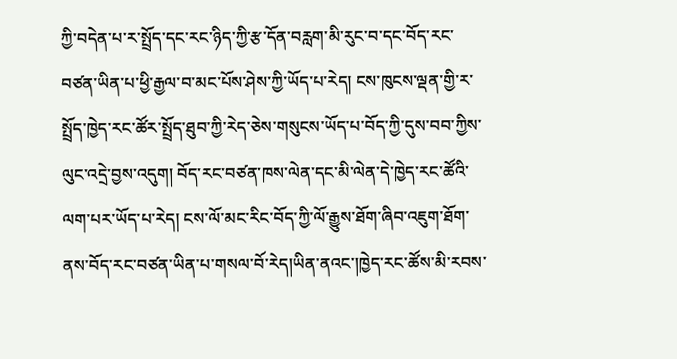ཀྱི་བདེན་པ་ར་སྤྲོད་དང་རང་ཉིད་ཀྱི་རྩ་དོན་བརླག་མི་རུང་བ་དང་བོད་རང་བཙན་ཡིན་པ་ཕྱི་རྒྱལ་བ་མང་པོས་ཤེས་ཀྱི་ཡོད་པ་རེད། ངས་ཁུངས་ལྡན་གྱི་ར་སྤྲོད་ཁྱེད་རང་ཚོར་སྤྲོད་ཐུབ་ཀྱི་རེད་ཅེས་གསུངས་ཡོད་པ་བོད་ཀྱི་དུས་བབ་ཀྱིས་ལུང་འདྲེ་བྱས་འདུག། བོད་རང་བཙན་ཁས་ལེན་དང་མི་ལེན་དེ་ཁྱེད་རང་ཚོའི་ལག་པར་ཡོད་པ་རེད། ངས་ལོ་མང་རིང་བོད་ཀྱི་ལོ་རྒྱུས་ཐོག་ཞིབ་འཇུག་ཐོག་ནས་བོད་རང་བཙན་ཡིན་པ་གསལ་བོ་རེད།ཡིན་ནའང་།ཁྱེད་རང་ཚོས་མི་རབས་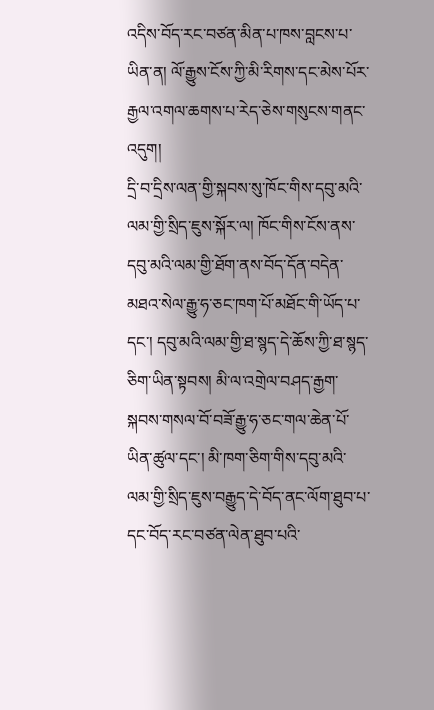འདིས་བོད་རང་བཙན་མིན་པ་ཁས་བླངས་པ་ཡིན་ན། ལོ་རྒྱུས་ངོས་ཀྱི་མི་རིགས་དང་མེས་པོར་རྒྱལ་འགལ་ཆགས་པ་རེད་ཅེས་གསུངས་གནང་འདུག།
དྲི་བ་དྲིས་ལན་གྱི་སྐབས་སུ་ཁོང་གིས་དབུ་མའི་ལམ་གྱི་སྲིད་ཇུས་སྐོར་ལ། ཁོང་གིས་ངོས་ནས་དབུ་མའི་ལམ་གྱི་ཐོག་ནས་བོད་དོན་བདེན་མཐའ་སེལ་རྒྱུ་ཧ་ཅང་ཁག་པོ་མཐོང་གི་ཡོད་པ་དང་། དབུ་མའི་ལམ་གྱི་ཐ་སྙད་དེ་ཆོས་ཀྱི་ཐ་སྙད་ཅིག་ཡིན་སྟབས། མི་ལ་འགྲེལ་བཤད་རྒྱག་སྐབས་གསལ་བོ་བཟོ་རྒྱུ་ཧ་ཅང་གལ་ཆེན་པོ་ཡིན་ཚུལ་དང་། མི་ཁག་ཅིག་གིས་དབུ་མའི་ལམ་གྱི་སྲིད་ཇུས་བརྒྱུད་དེ་བོད་ནང་ལོག་ཐུབ་པ་དང་བོད་རང་བཙན་ལེན་ཐུབ་པའི་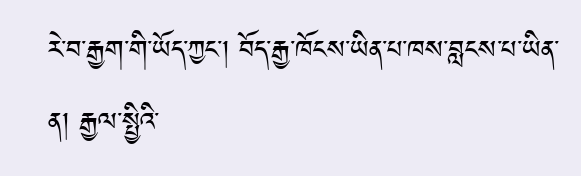རེ་བ་རྒྱག་གི་ཡོད་ཀྱང་། བོད་རྒྱ་ཁོངས་ཡིན་པ་ཁས་བླངས་པ་ཡིན་ན། རྒྱལ་སྤྱིའི་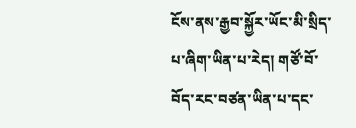ངོས་ནས་རྒྱབ་སྐྱོར་ཡོང་མི་སྲིད་པ་ཞིག་ཡིན་པ་རེད། གཙོ་བོ་བོད་རང་བཙན་ཡིན་པ་དང་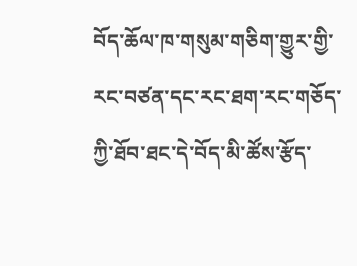བོད་ཆོལ་ཁ་གསུམ་གཅིག་གྱུར་གྱི་རང་བཙན་དང་རང་ཐག་རང་གཅོད་ཀྱི་ཐོབ་ཐང་དེ་བོད་མི་ཚོས་རྩོད་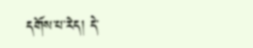དགོས་པ་རེད། དེ་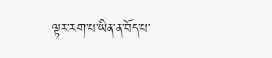ལྟར་རག་པ་ཡིན་ན་བོད་པ་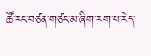ཚོ་རང་བཙན་གཙང་མ་ཞིག་རག་པ་རེད་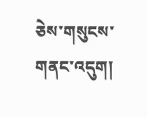ཅེས་གསུངས་གནང་འདུག།